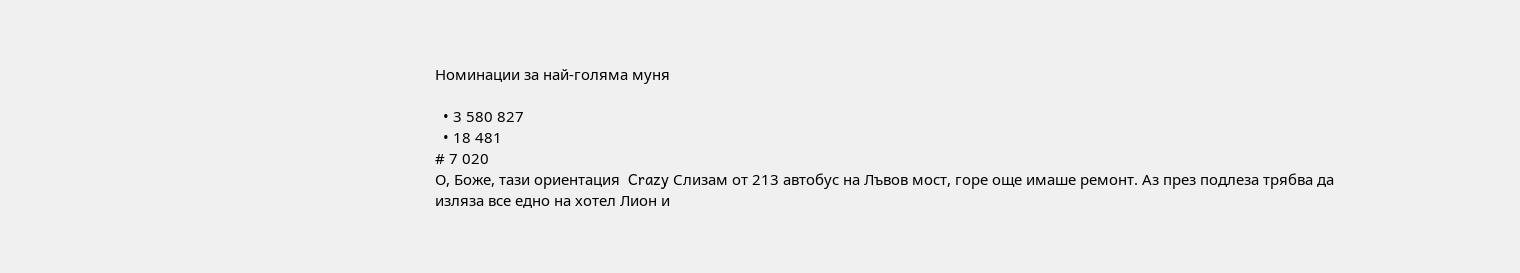Номинации за най-голяма муня

  • 3 580 827
  • 18 481
# 7 020
О, Боже, тази ориентация  Crazy Слизам от 213 автобус на Лъвов мост, горе още имаше ремонт. Аз през подлеза трябва да изляза все едно на хотел Лион и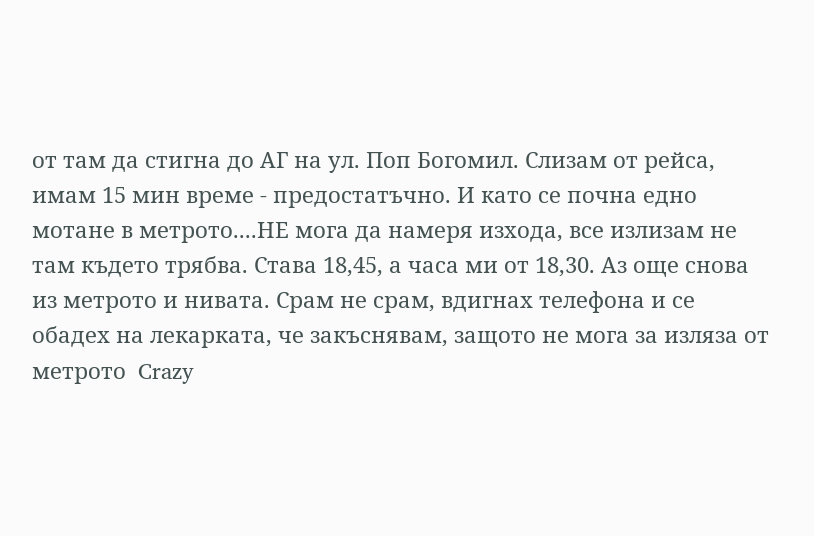от там да стигна до АГ на ул. Поп Богомил. Слизам от рейса, имам 15 мин време - предостатъчно. И като се почна едно мотане в метрото....НЕ мога да намеря изхода, все излизам не там където трябва. Става 18,45, а часа ми от 18,30. Аз още снова из метрото и нивата. Срам не срам, вдигнах телефона и се обадех на лекарката, че закъснявам, защото не мога за изляза от метрото  Crazy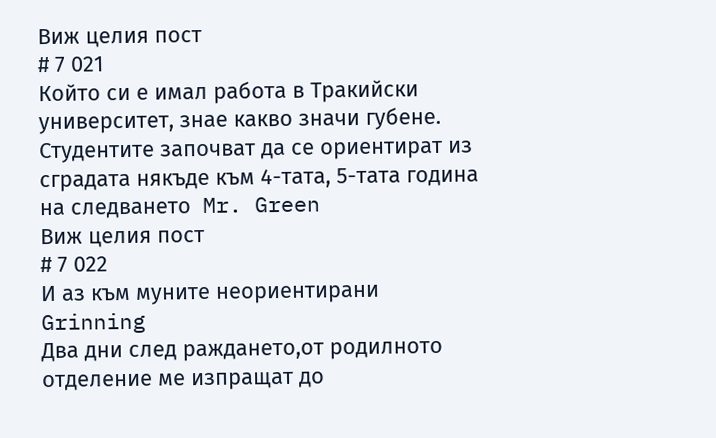Виж целия пост
# 7 021
Който си е имал работа в Тракийски университет, знае какво значи губене. Студентите започват да се ориентират из сградата някъде към 4-тата, 5-тата година на следването  Mr. Green
Виж целия пост
# 7 022
И аз към муните неориентирани  Grinning
Два дни след раждането,от родилното отделение ме изпращат до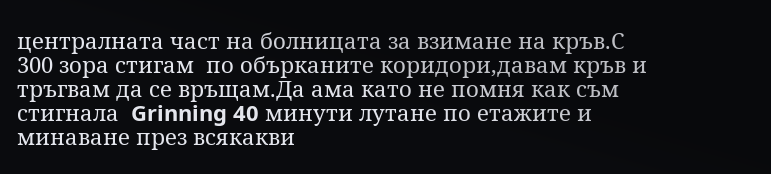централната част на болницата за взимане на кръв.С 300 зора стигам  по обърканите коридори,давам кръв и тръгвам да се връщам.Да ама като не помня как съм стигнала  Grinning 40 минути лутане по етажите и минаване през всякакви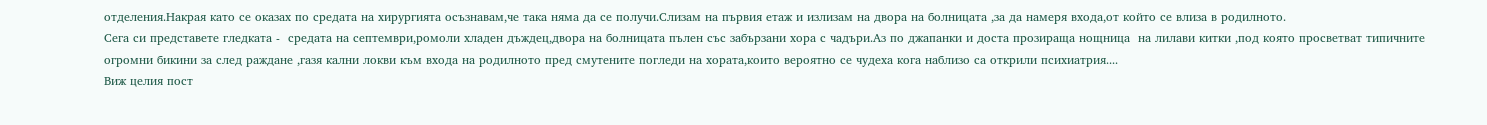отделения.Накрая като се оказах по средата на хирургията осъзнавам,че така няма да се получи.Слизам на първия етаж и излизам на двора на болницата ,за да намеря входа,от който се влиза в родилното.
Сега си представете гледката -  средата на септември,ромоли хладен дъждец,двора на болницата пълен със забързани хора с чадъри.Аз по джапанки и доста прозираща нощница  на лилави китки ,под която просветват типичните огромни бикини за след раждане ,газя кални локви към входа на родилното пред смутените погледи на хората,които вероятно се чудеха кога наблизо са открили психиатрия....
Виж целия пост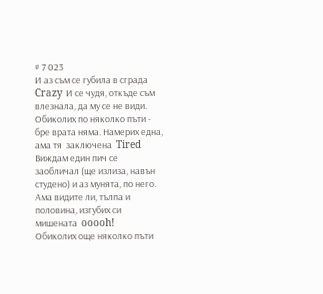# 7 023
И аз съм се губила в сграда  Crazy И се чудя, откъде съм влезнала, да му се не види. Обиколих по няколко пъти - бре врата няма. Намерих една, ама тя  заключена  Tired Виждам един пич се заобличал (ще излиза, навън студено) и аз мунята, по него. Ама видите ли, тълпа и половина, изгубих си мишената  ooooh!
Обиколих още няколко пъти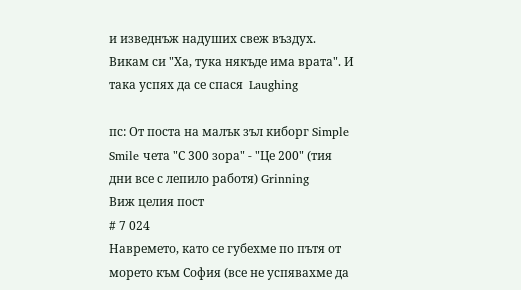и изведнъж надуших свеж въздух. Викам си "Ха, тука някъде има врата". И така успях да се спася  Laughing

пс: От поста на малък зъл киборг Simple Smile чета "С 300 зора" - "Це 200" (тия дни все с лепило работя) Grinning
Виж целия пост
# 7 024
Навремето, като се губехме по пътя от морето към София (все не успявахме да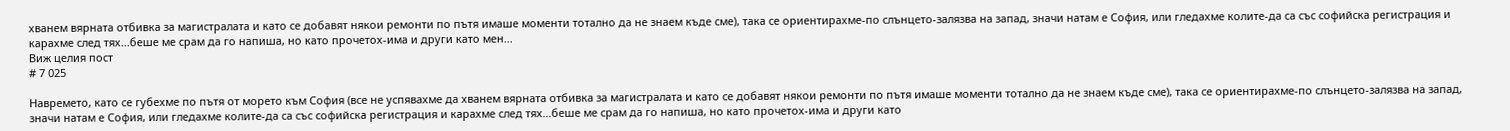хванем вярната отбивка за магистралата и като се добавят някои ремонти по пътя имаше моменти тотално да не знаем къде сме), така се ориентирахме-по слънцето-залязва на запад, значи натам е София, или гледахме колите-да са със софийска регистрация и карахме след тях...беше ме срам да го напиша, но като прочетох-има и други като мен...
Виж целия пост
# 7 025

Навремето, като се губехме по пътя от морето към София (все не успявахме да хванем вярната отбивка за магистралата и като се добавят някои ремонти по пътя имаше моменти тотално да не знаем къде сме), така се ориентирахме-по слънцето-залязва на запад, значи натам е София, или гледахме колите-да са със софийска регистрация и карахме след тях...беше ме срам да го напиша, но като прочетох-има и други като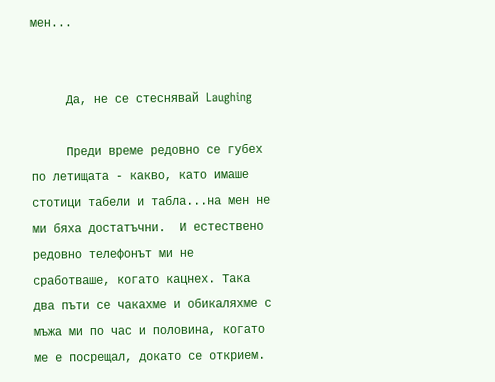мен...


     Да, не се стеснявай Laughing

     Преди време редовно се губех по летищата - какво, като имаше стотици табели и табла...на мен не ми бяха достатъчни.  И естествено редовно телефонът ми не сработваше, когато кацнех. Така два пъти се чакахме и обикаляхме с мъжа ми по час и половина, когато ме е посрещал, докато се открием.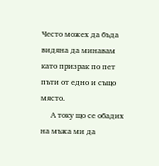Често можех да бъда видяна да минавам като призрак по пет пъти от едно и също място.
     А току що се обадих на мъжа ми да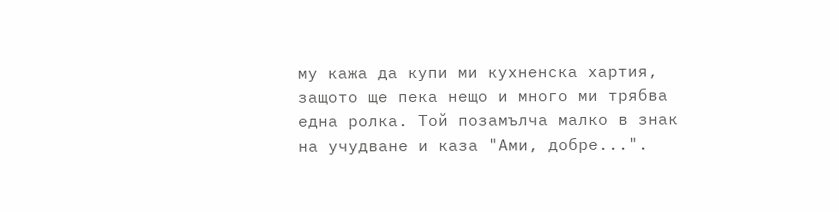му кажа да купи ми кухненска хартия, защото ще пека нещо и много ми трябва една ролка. Той позамълча малко в знак на учудване и каза "Ами, добре...".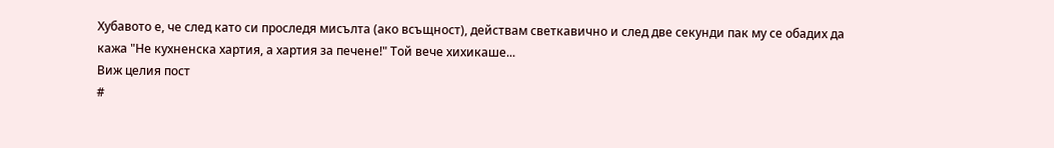Хубавото е, че след като си проследя мисълта (ако всъщност), действам светкавично и след две секунди пак му се обадих да кажа "Не кухненска хартия, а хартия за печене!" Той вече хихикаше...
Виж целия пост
#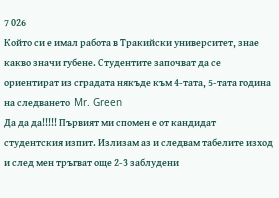7 026
Който си е имал работа в Тракийски университет, знае какво значи губене. Студентите започват да се ориентират из сградата някъде към 4-тата, 5-тата година на следването  Mr. Green
Да да да!!!!! Първият ми спомен е от кандидат студентския изпит. Излизам аз и следвам табелите изход и след мен тръгват още 2-3 заблудени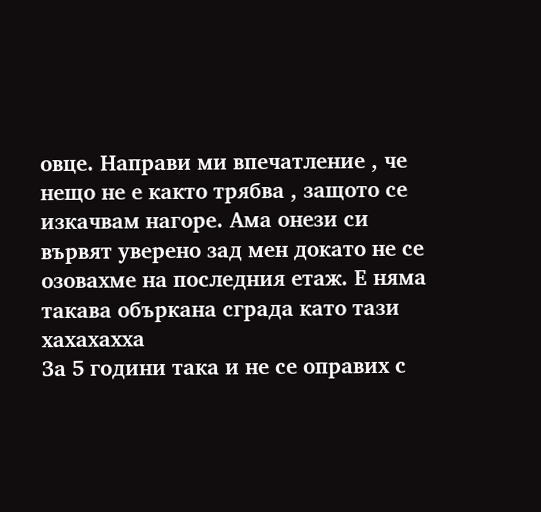овце. Направи ми впечатление , че нещо не е както трябва , защото се изкачвам нагоре. Ама онези си вървят уверено зад мен докато не се озовахме на последния етаж. Е няма такава объркана сграда като тази хахахахха
За 5 години така и не се оправих с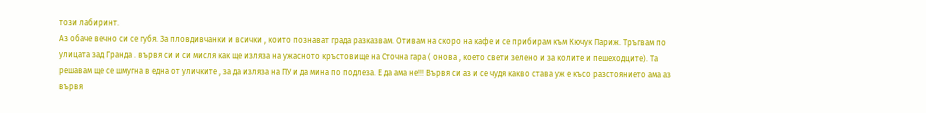този лабиринт.
Аз обаче вечно си се губя. За пловдивчанки и всички , които познават града разказвам. Отивам на скоро на кафе и се прибирам към Кючук Париж. Тръгвам по улицата зад Гранда . вървя си и си мисля как ще изляза на ужасното кръстовище на Сточна гара ( онова , което свети зелено и за колите и пешеходците). Та решавам ще се шмугна в една от уличките , за да изляза на ПУ и да мина по подлеза. Е да ама не!!! Вървя си аз и се чудя какво става уж е късо разстоянието ама аз вървя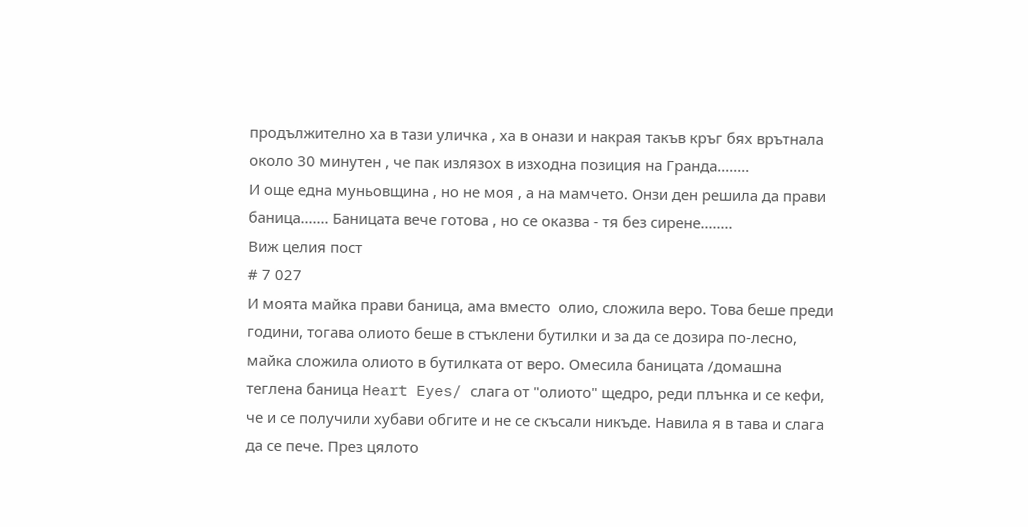продължително ха в тази уличка , ха в онази и накрая такъв кръг бях врътнала около 30 минутен , че пак излязох в изходна позиция на Гранда........
И още една муньовщина , но не моя , а на мамчето. Онзи ден решила да прави баница....... Баницата вече готова , но се оказва - тя без сирене........
Виж целия пост
# 7 027
И моята майка прави баница, ама вместо  олио, сложила веро. Това беше преди години, тогава олиото беше в стъклени бутилки и за да се дозира по-лесно, майка сложила олиото в бутилката от веро. Омесила баницата /домашна теглена баница Heart Eyes/ слага от "олиото" щедро, реди плънка и се кефи, че и се получили хубави обгите и не се скъсали никъде. Навила я в тава и слага да се пече. През цялото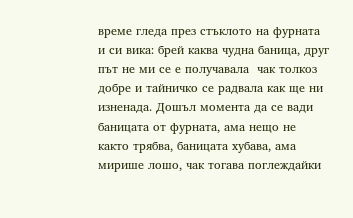време гледа през стъклото на фурната и си вика: брей каква чудна баница, друг път не ми се е получавала  чак толкоз добре и тайничко се радвала как ще ни изненада. Дошъл момента да се вади баницата от фурната, ама нещо не както трябва, баницата хубава, ама мирише лошо, чак тогава поглеждайки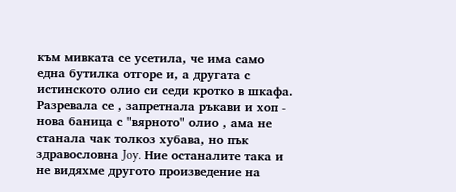към мивката се усетила, че има само една бутилка отгоре и, а другата с истинското олио си седи кротко в шкафа. Разревала се , запретнала ръкави и хоп - нова баница с "вярното" олио , ама не станала чак толкоз хубава, но пък здравословна Joy. Ние останалите така и не видяхме другото произведение на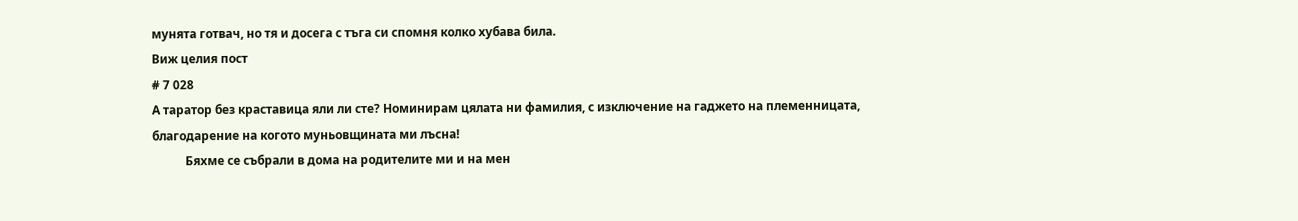мунята готвач, но тя и досега с тъга си спомня колко хубава била.
Виж целия пост
# 7 028
А таратор без краставица яли ли сте? Номинирам цялата ни фамилия, с изключение на гаджето на племенницата, благодарение на когото муньовщината ми лъсна!
           Бяхме се събрали в дома на родителите ми и на мен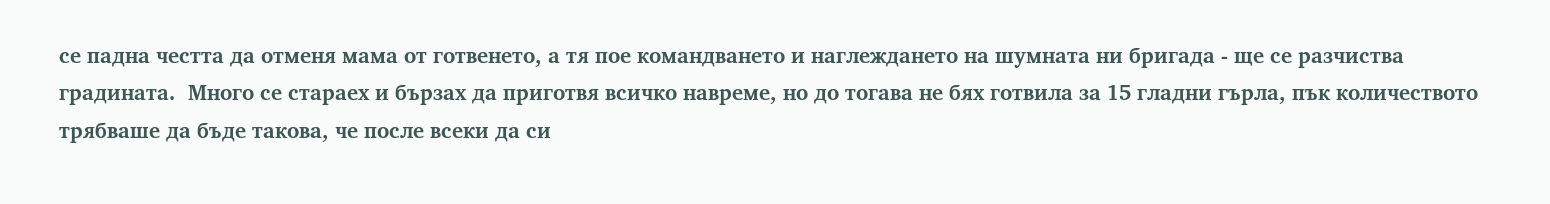се падна честта да отменя мама от готвенето, а тя пое командването и наглеждането на шумната ни бригада - ще се разчиства градината.  Много се стараех и бързах да приготвя всичко навреме, но до тогава не бях готвила за 15 гладни гърла, пък количеството трябваше да бъде такова, че после всеки да си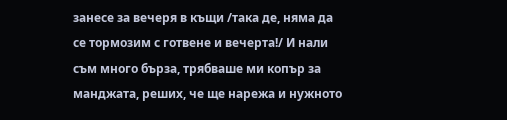занесе за вечеря в къщи /така де, няма да се тормозим с готвене и вечерта!/ И нали съм много бърза, трябваше ми копър за манджата, реших, че ще нарежа и нужното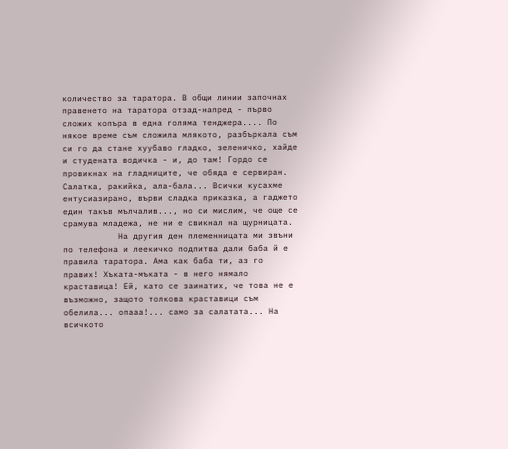количество за таратора. В общи линии започнах правенето на таратора отзад-напред - първо сложих копъра в една голяма тенджера.... По някое време съм сложила млякото, разбъркала съм си го да стане хуубаво гладко, зеленичко, хайде и студената водичка - и, до там! Гордо се провикнах на гладниците, че обяда е сервиран. Салатка, ракийка, ала-бала... Всички кусахме ентусиазирано, върви сладка приказка, а гаджето един такъв мълчалив..., но си мислим, че още се срамува младежа, не ни е свикнал на щурницата.
           На другия ден племенницата ми звъни по телефона и леекичко подпитва дали баба й е правила таратора. Ама как баба ти, аз го правих! Хъката-мъката - в него нямало краставица! Ей, като се заинатих, че това не е възможно, защото толкова краставици съм обелила... опааа!... само за салатата... На всичкото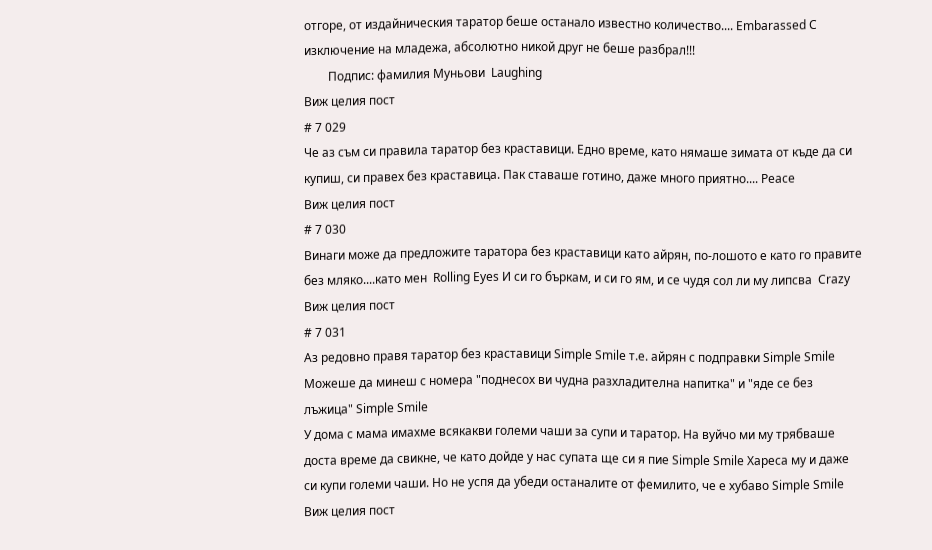отгоре, от издайническия таратор беше останало известно количество.... Embarassed С изключение на младежа, абсолютно никой друг не беше разбрал!!!
        Подпис: фамилия Муньови  Laughing
Виж целия пост
# 7 029
Че аз съм си правила таратор без краставици. Едно време, като нямаше зимата от къде да си купиш, си правех без краставица. Пак ставаше готино, даже много приятно.... Peace
Виж целия пост
# 7 030
Винаги може да предложите таратора без краставици като айрян, по-лошото е като го правите без мляко....като мен  Rolling Eyes И си го бъркам, и си го ям, и се чудя сол ли му липсва  Crazy
Виж целия пост
# 7 031
Аз редовно правя таратор без краставици Simple Smile т.е. айрян с подправки Simple Smile Можеше да минеш с номера "поднесох ви чудна разхладителна напитка" и "яде се без лъжица" Simple Smile
У дома с мама имахме всякакви големи чаши за супи и таратор. На вуйчо ми му трябваше доста време да свикне, че като дойде у нас супата ще си я пие Simple Smile Хареса му и даже си купи големи чаши. Но не успя да убеди останалите от фемилито, че е хубаво Simple Smile
Виж целия пост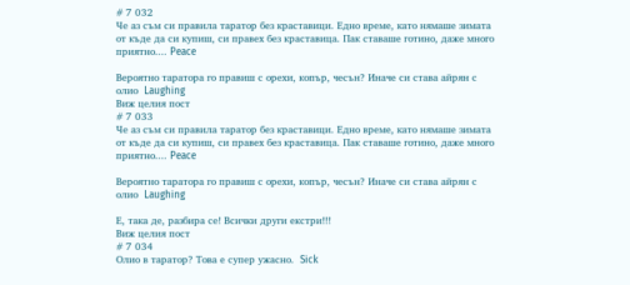# 7 032
Че аз съм си правила таратор без краставици. Едно време, като нямаше зимата от къде да си купиш, си правех без краставица. Пак ставаше готино, даже много приятно.... Peace

Вероятно таратора го правиш с орехи, копър, чесън? Иначе си става айрян с олио  Laughing
Виж целия пост
# 7 033
Че аз съм си правила таратор без краставици. Едно време, като нямаше зимата от къде да си купиш, си правех без краставица. Пак ставаше готино, даже много приятно.... Peace

Вероятно таратора го правиш с орехи, копър, чесън? Иначе си става айрян с олио  Laughing

Е, така де, разбира се! Всички други екстри!!!
Виж целия пост
# 7 034
Олио в таратор? Това е супер ужасно.  Sick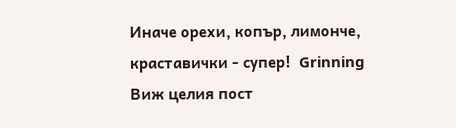Иначе орехи, копър, лимонче, краставички - супер!  Grinning
Виж целия пост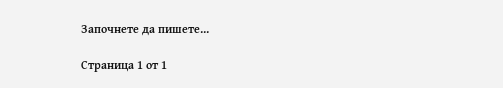Започнете да пишете...

Страница 1 от 1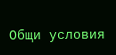Общи условия